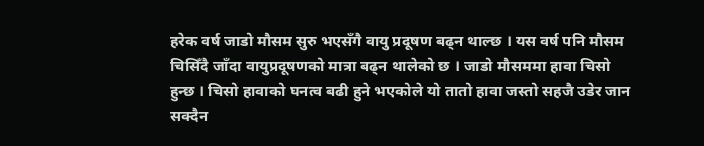हरेक वर्ष जाडो मौसम सुरु भएसँगै वायु प्रदूषण बढ्न थाल्छ । यस वर्ष पनि मौसम चिसिँदै जाँदा वायुप्रदूषणको मात्रा बढ्न थालेको छ । जाडो मौसममा हावा चिसो हुन्छ । चिसो हावाको घनत्व बढी हुने भएकोले यो तातो हावा जस्तो सहजै उडेर जान सक्दैन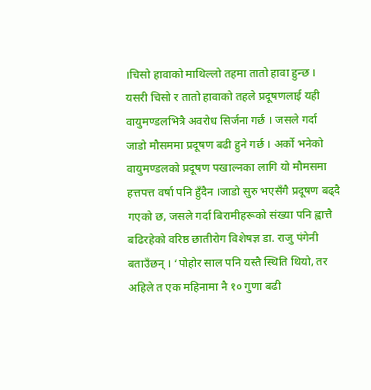।चिसो हावाको माथिल्लो तहमा तातो हावा हुन्छ । यसरी चिसो र तातो हावाको तहले प्रदूषणलाई यही वायुमण्डलभित्रै अवरोध सिर्जना गर्छ । जसले गर्दा जाडो मौसममा प्रदूषण बढी हुने गर्छ । अर्को भनेको वायुमण्डलको प्रदूषण पखाल्नका लागि यो मौमसमा हत्तपत्त वर्षा पनि हुँदैन ।जाडो सुरु भएसँगै प्रदूषण बढ्दै गएको छ, जसले गर्दा बिरामीहरूको संख्या पनि ह्वात्तै बढिरहेको वरिष्ठ छातीरोग विशेषज्ञ डा. राजु पंगेनी बताउँछन् । ‘पोहोर साल पनि यस्तै स्थिति थियो, तर अहिले त एक महिनामा नै १० गुणा बढी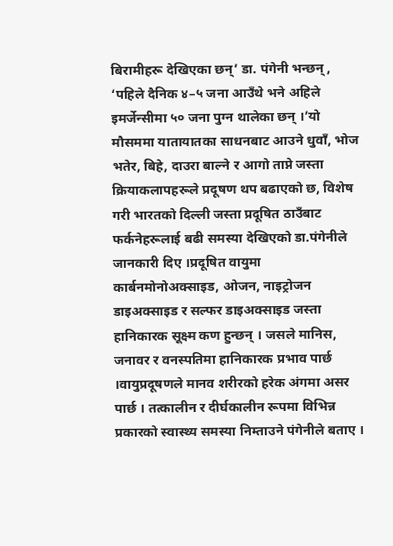बिरामीहरू देखिएका छन्’ डा. पंगेनी भन्छन्, ‘पहिले दैनिक ४–५ जना आउँथे भने अहिले इमर्जेन्सीमा ५० जना पुग्न थालेका छन् ।’यो मौसममा यातायातका साधनबाट आउने धुवाँ, भोज भतेर, बिहे, दाउरा बाल्ने र आगो ताप्ने जस्ता क्रियाकलापहरूले प्रदूषण थप बढाएको छ, विशेष गरी भारतको दिल्ली जस्ता प्रदूषित ठाउँबाट फर्कनेहरूलाई बढी समस्या देखिएको डा.पंगेनीले जानकारी दिए ।प्रदूषित वायुमा कार्बनमोनोअक्साइड, ओजन, नाइट्रोजन डाइअक्साइड र सल्फर डाइअक्साइड जस्ता हानिकारक सूक्ष्म कण हुन्छन् । जसले मानिस, जनावर र वनस्पतिमा हानिकारक प्रभाव पार्छ ।वायुप्रदूषणले मानव शरीरको हरेक अंगमा असर पार्छ । तत्कालीन र दीर्घकालीन रूपमा विभिन्न प्रकारको स्वास्थ्य समस्या निम्ताउने पंगेनीले बताए ।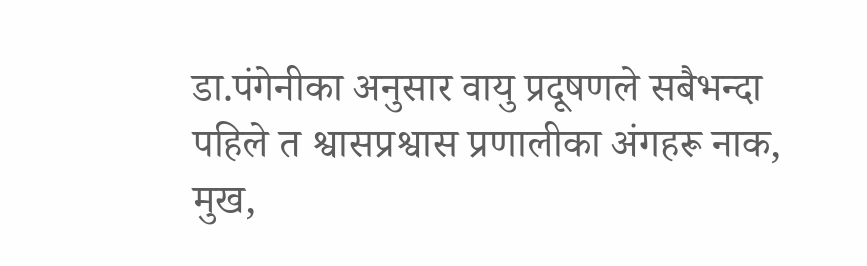डा.पंगेनीका अनुसार वायु प्रदूषणले सबैभन्दा पहिले त श्वासप्रश्वास प्रणालीका अंगहरू नाक, मुख,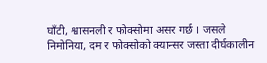घाँटी, श्वासनली र फोक्सोमा असर गर्छ । जसले निमोनिया, दम र फोक्सोको क्यान्सर जस्ता दीर्घकालीन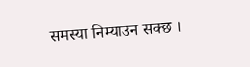समस्या निम्याउन सक्छ ।